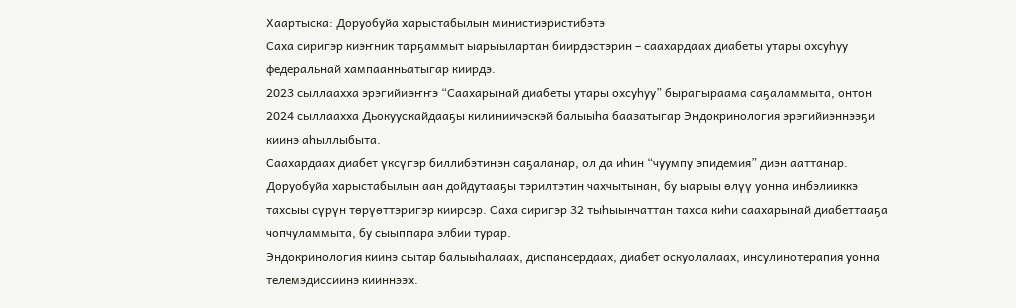Хаартыска: Доруобуйа харыстабылын министиэристибэтэ
Саха сиригэр киэҥник тарҕаммыт ыарыылартан биирдэстэрин – саахардаах диабеты утары охсуһуу федеральнай хампаанньатыгар киирдэ.
2023 сыллаахха эрэгийиэҥҥэ “Саахарынай диабеты утары охсуһуу” бырагыраама саҕаламмыта, онтон 2024 сыллаахха Дьокуускайдааҕы килиниичэскэй балыыһа баазатыгар Эндокринология эрэгийиэннээҕи киинэ аһыллыбыта.
Саахардаах диабет үксүгэр биллибэтинэн саҕаланар, ол да иһин “чуумпу эпидемия” диэн ааттанар. Доруобуйа харыстабылын аан дойдутааҕы тэрилтэтин чахчытынан, бу ыарыы өлүү уонна инбэлииккэ тахсыы сүрүн төрүөттэригэр киирсэр. Саха сиригэр 32 тыһыынчаттан тахса киһи саахарынай диабеттааҕа чопчуламмыта, бу сыыппара элбии турар.
Эндокринология киинэ сытар балыыһалаах, диспансердаах, диабет оскуолалаах, инсулинотерапия уонна телемэдиссиинэ кииннээх.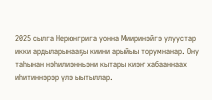2025 сылга Нерюнгрига уонна Мииринэйгэ улуустар икки ардыларынааҕы киини арыйыы торумнанар. Ону таһынан нэһилиэнньэни кытары киэҥ хабааннаах иһитиннэрэр үлэ ыытыллар.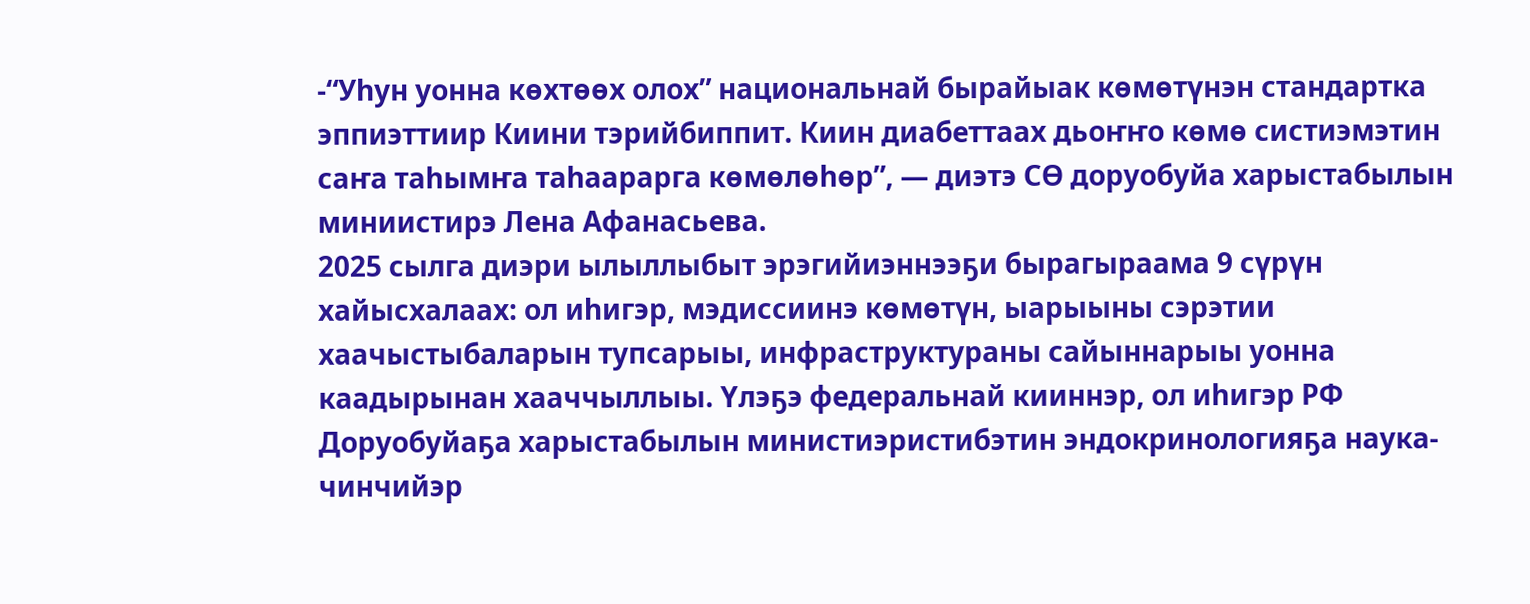-“Уһун уонна көхтөөх олох” национальнай бырайыак көмөтүнэн стандартка эппиэттиир Киини тэрийбиппит. Киин диабеттаах дьоҥҥо көмө систиэмэтин саҥа таһымҥа таһаарарга көмөлөһөр”, — диэтэ СӨ доруобуйа харыстабылын миниистирэ Лена Афанасьева.
2025 сылга диэри ылыллыбыт эрэгийиэннээҕи бырагыраама 9 сүрүн хайысхалаах: ол иһигэр, мэдиссиинэ көмөтүн, ыарыыны сэрэтии хаачыстыбаларын тупсарыы, инфраструктураны сайыннарыы уонна каадырынан хааччыллыы. Үлэҕэ федеральнай кииннэр, ол иһигэр РФ Доруобуйаҕа харыстабылын министиэристибэтин эндокринологияҕа наука-чинчийэр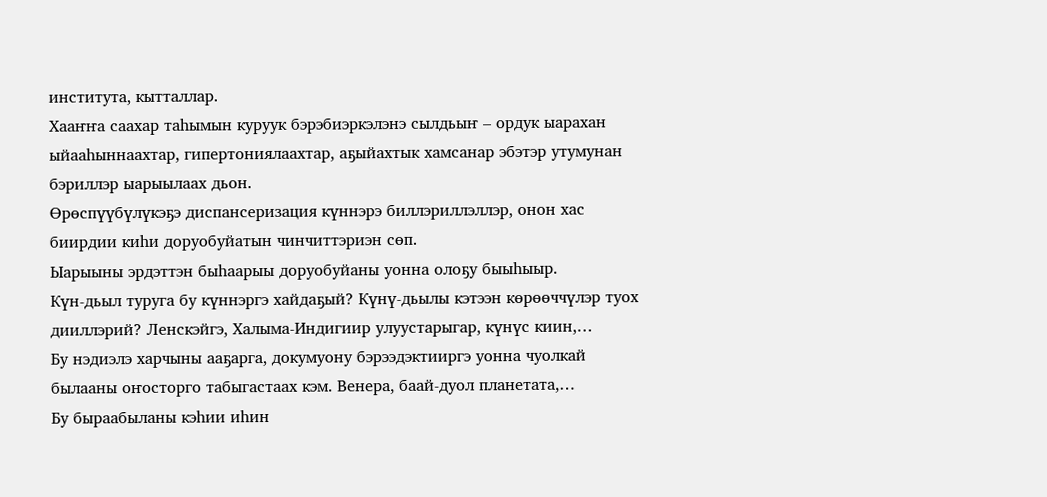института, кытталлар.
Хааҥҥа саахар таһымын куруук бэрэбиэркэлэнэ сылдьыҥ – ордук ыарахан ыйааһыннаахтар, гипертониялаахтар, аҕыйахтык хамсанар эбэтэр утумунан бэриллэр ыарыылаах дьон.
Өрөспүүбүлүкэҕэ диспансеризация күннэрэ биллэриллэллэр, онон хас биирдии киһи доруобуйатын чинчиттэриэн сөп.
Ыарыыны эрдэттэн быһаарыы доруобуйаны уонна олоҕу быыһыыр.
Күн-дьыл туруга бу күннэргэ хайдаҕый? Күнү-дьылы кэтээн көрөөччүлэр туох дииллэрий? Ленскэйгэ, Халыма-Индигиир улуустарыгар, күнүс киин,…
Бу нэдиэлэ харчыны ааҕарга, докумуону бэрээдэктииргэ уонна чуолкай былааны оҥосторго табыгастаах кэм. Венера, баай-дуол планетата,…
Бу быраабыланы кэһии иһин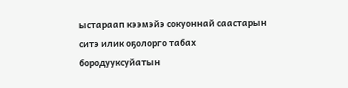ыстараап кээмэйэ сокуоннай саастарын ситэ илик оҕолорго табах бородууксуйатын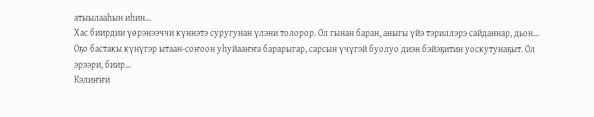атыылааһын иһин…
Хас биирдии үөрэнээччи күннэтэ суругунан үлэни толорор. Ол гынан баран, аныгы үйэ тэриллэрэ сайданнар, дьон…
Оҕо бастакы күнүгэр ытаан-соҥоон уһуйааҥҥа барарыгар, сарсын үчүгэй буолуо диэн бэйэҕитин уоскутунаҕыт. Ол эрээри, биир…
Кэлиҥҥи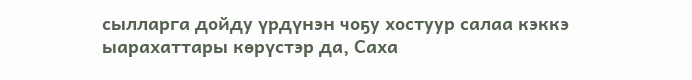сылларга дойду үрдүнэн чоҕу хостуур салаа кэккэ ыарахаттары көрүстэр да, Саха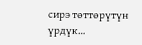сирэ төттөрүтүн үрдүк…